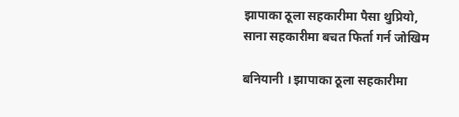झापाका ठूला सहकारीमा पैसा थुप्रियो, साना सहकारीमा बचत फिर्ता गर्न जोखिम

बनियानी । झापाका ठूला सहकारीमा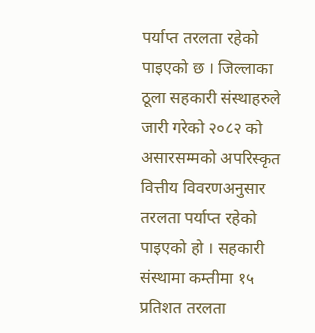पर्याप्त तरलता रहेको पाइएको छ । जिल्लाका ठूला सहकारी संस्थाहरुले जारी गरेको २०८२ को असारसम्मको अपरिस्कृत वित्तीय विवरणअनुसार तरलता पर्याप्त रहेको पाइएको हो । सहकारी संस्थामा कम्तीमा १५ प्रतिशत तरलता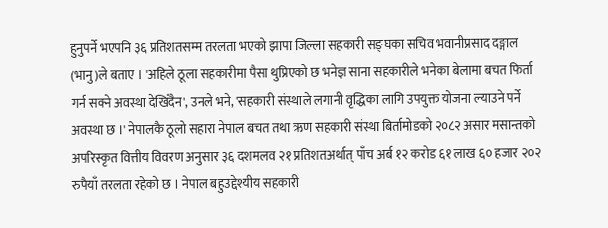हुनुपर्ने भएपनि ३६ प्रतिशतसम्म तरलता भएको झापा जिल्ला सहकारी सङ्घका सचिव भवानीप्रसाद दङ्गाल (भानु)ले बताए । 'अहिले ठूला सहकारीमा पैसा थुप्रिएको छ भनेज्ञ साना सहकारीले भनेका बेलामा बचत फिर्ता गर्न सक्ने अवस्था देखिँदैन', उनले भने, 'सहकारी संस्थाले लगानी वृद्धिका लागि उपयुक्त योजना ल्याउने पर्ने अवस्था छ ।' नेपालकै ठूलो सहारा नेपाल बचत तथा ऋण सहकारी संस्था बिर्तामोडको २०८२ असार मसान्तको अपरिस्कृत वित्तीय विवरण अनुसार ३६ दशमलव २१ प्रतिशतअर्थात् पाँच अर्ब १२ करोड ६१ लाख ६० हजार २०२ रुपैयाँ तरलता रहेको छ । नेपाल बहुउद्देश्यीय सहकारी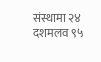संस्थामा २४ दशमलव ९५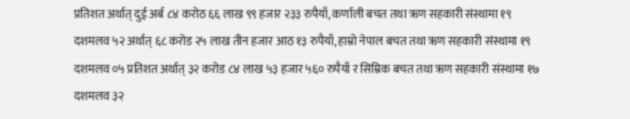प्रतिशत अर्थात् दुई अर्ब ८४ करोठ ६६ लाख ९९ हजार २३३ रुपैयाँ, कर्णाली बचत तथा ऋण सहकारी संस्थामा १९ दशमलव ५२ अर्थात् ६८ करोड २५ लाख तीन हजार आठ १३ रुपैयाँ, हाम्रो नेपाल बचत तथा ऋण सहकारी संस्थामा १९ दशमलव ०५ प्रतिशत अर्थात् ३२ करोड ८४ लाख ५३ हजार ५६० रुपैयाँ र सिम्रिक बचत तथा ऋण सहकारी संस्थामा १७ दशमलव ३२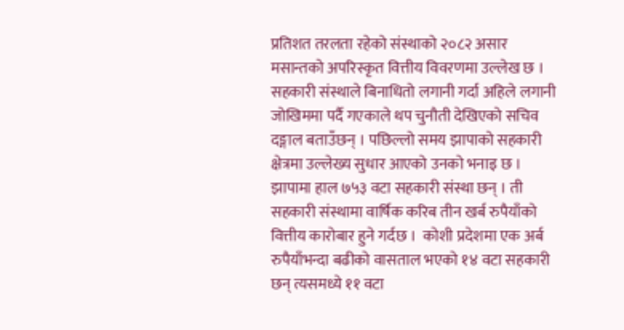प्रतिशत तरलता रहेको संस्थाको २०८२ असार मसान्तको अपरिस्कृत वित्तीय विवरणमा उल्लेख छ । सहकारी संस्थाले बिनाधितो लगानी गर्दा अहिले लगानी जोखिममा पर्दै गएकाले थप चुनौती देखिएको सचिव दङ्गाल बताउँछन् । पछिल्लो समय झापाको सहकारी क्षेत्रमा उल्लेख्य सुधार आएको उनको भनाइ छ । झापामा हाल ७५३ वटा सहकारी संस्था छन् । ती सहकारी संस्थामा वार्षिक करिब तीन खर्ब रुपैयाँको वित्तीय कारोबार हुने गर्दछ ।  कोशी प्रदेशमा एक अर्ब रुपैयाँभन्दा बढीको वासताल भएको १४ वटा सहकारी छन् त्यसमध्ये ११ वटा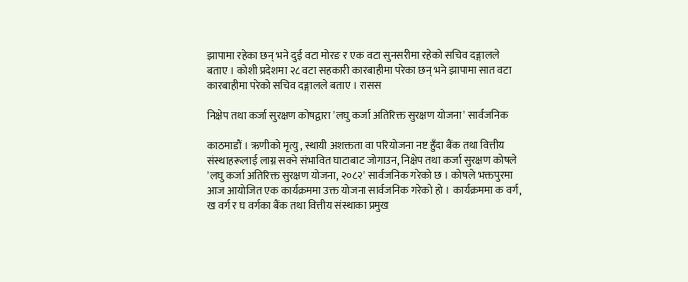झापामा रहेका छन् भने दुई वटा मोरङ र एक वटा सुनसरीमा रहेको सचिव दङ्गालले बताए । कोशी प्रदेशमा २८ वटा सहकारी कारबाहीमा परेका छन् भने झापामा सात वटा कारबाहीमा परेको सचिव दङ्गालले बताए । रासस

निक्षेप तथा कर्जा सुरक्षण कोषद्वारा 'लघु कर्जा अतिरिक्त सुरक्षण योजना' सार्वजनिक

काठमाडौं । ऋणीको मृत्यु, स्थायी अशक्तता वा परियोजना नष्ट हुँदा बैंक तथा वित्तीय संस्थाहरूलाई लाग्न सक्ने संभावित घाटाबाट जोगाउन, निक्षेप तथा कर्जा सुरक्षण कोषले 'लघु कर्जा अतिरिक्त सुरक्षण योजना, २०८२' सार्वजनिक गरेको छ । कोषले भक्तपुरमा आज आयोजित एक कार्यक्रममा उक्त योजना सार्वजनिक गरेको हो । कार्यक्रममा क वर्ग, ख वर्ग र घ वर्गका बैंक तथा वित्तीय संस्थाका प्रमुख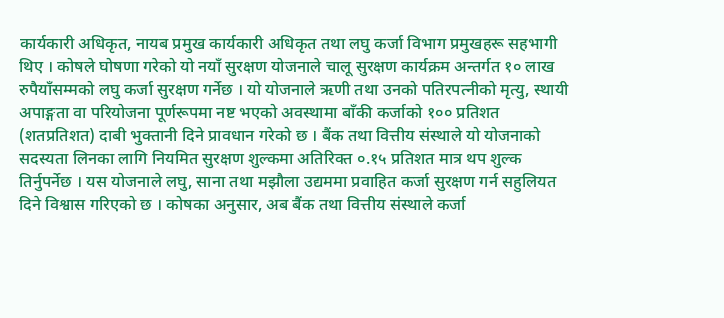कार्यकारी अधिकृत, नायब प्रमुख कार्यकारी अधिकृत तथा लघु कर्जा विभाग प्रमुखहरू सहभागी थिए । कोषले घोषणा गरेको यो नयाँ सुरक्षण योजनाले चालू सुरक्षण कार्यक्रम अन्तर्गत १० लाख रुपैयाँसम्मको लघु कर्जा सुरक्षण गर्नेछ । यो योजनाले ऋणी तथा उनको पतिरपत्नीको मृत्यु, स्थायी अपाङ्गता वा परियोजना पूर्णरूपमा नष्ट भएको अवस्थामा बाँकी कर्जाको १०० प्रतिशत (शतप्रतिशत) दाबी भुक्तानी दिने प्रावधान गरेको छ । बैंक तथा वित्तीय संस्थाले यो योजनाको सदस्यता लिनका लागि नियमित सुरक्षण शुल्कमा अतिरिक्त ०.१५ प्रतिशत मात्र थप शुल्क तिर्नुपर्नेछ । यस योजनाले लघु, साना तथा मझौला उद्यममा प्रवाहित कर्जा सुरक्षण गर्न सहुलियत दिने विश्वास गरिएको छ । कोषका अनुसार, अब बैंक तथा वित्तीय संस्थाले कर्जा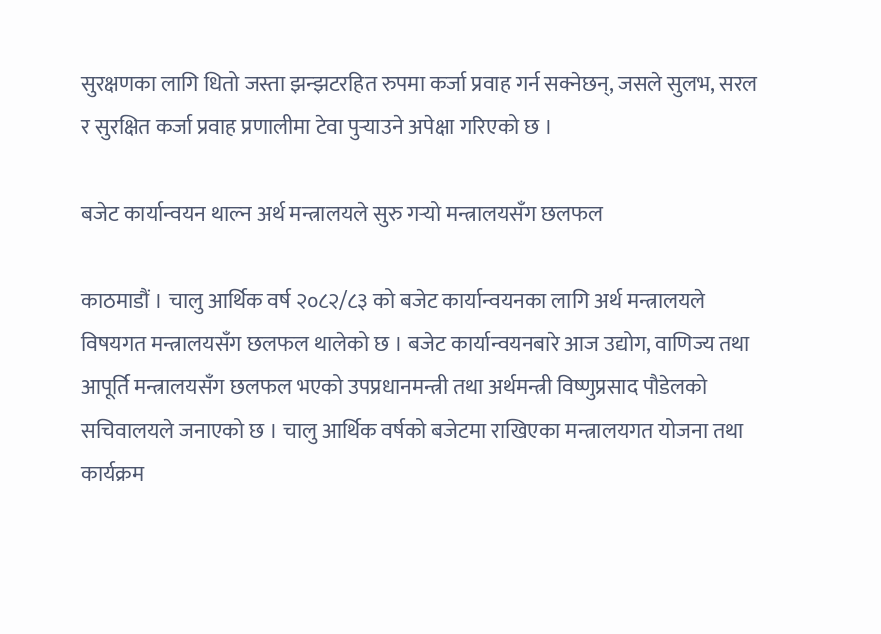सुरक्षणका लागि धितो जस्ता झन्झटरहित रुपमा कर्जा प्रवाह गर्न सक्नेछन्, जसले सुलभ, सरल र सुरक्षित कर्जा प्रवाह प्रणालीमा टेवा पुर्‍याउने अपेक्षा गरिएको छ ।

बजेट कार्यान्वयन थाल्न अर्थ मन्त्रालयले सुरु गर्‍यो मन्त्रालयसँग छलफल

काठमाडौं । चालु आर्थिक वर्ष २०८२/८३ को बजेट कार्यान्वयनका लागि अर्थ मन्त्रालयले विषयगत मन्त्रालयसँग छलफल थालेको छ । बजेट कार्यान्वयनबारे आज उद्योग, वाणिज्य तथा आपूर्ति मन्त्रालयसँग छलफल भएको उपप्रधानमन्त्री तथा अर्थमन्त्री विष्णुप्रसाद पौडेलको सचिवालयले जनाएको छ । चालु आर्थिक वर्षको बजेटमा राखिएका मन्त्रालयगत योजना तथा कार्यक्रम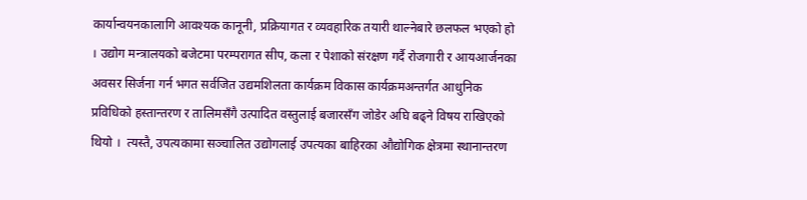कार्यान्वयनकालागि आवश्यक कानूनी, प्रक्रियागत र व्यवहारिक तयारी थाल्नेबारे छलफल भएको हो । उद्योग मन्त्रालयको बजेटमा परम्परागत सीप, कला र पेशाको संरक्षण गर्दै रोजगारी र आयआर्जनका अवसर सिर्जना गर्न भगत सर्वजित उद्यमशिलता कार्यक्रम विकास कार्यक्रमअन्तर्गत आधुनिक प्रविधिको हस्तान्तरण र तालिमसँगै उत्पादित वस्तुलाई बजारसँग जोडेर अघि बढ्ने विषय राखिएको थियो ।  त्यस्तै, उपत्यकामा सञ्चालित उद्योगलाई उपत्यका बाहिरका औद्योगिक क्षेत्रमा स्थानान्तरण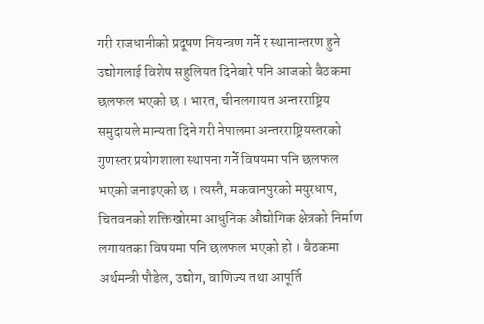गरी राजधानीको प्रदूषण नियन्त्रण गर्ने र स्थानान्तरण हुने उद्योगलाई विशेष सहुलियत दिनेबारे पनि आजको बैठकमा छलफल भएको छ । भारत, चीनलगायत अन्तरराष्ट्रिय समुदायले मान्यता दिने गरी नेपालमा अन्तरराष्ट्रियस्तरको गुणस्तर प्रयोगशाला स्थापना गर्ने विषयमा पनि छलफल भएको जनाइएको छ । त्यस्तै, मकवानपुरको मयुरधाप, चितवनको शक्तिखोरमा आधुनिक औद्योगिक क्षेत्रको निर्माण लगायतका विषयमा पनि छलफल भएको हो । बैठकमा अर्थमन्त्री पौडेल, उद्योग, वाणिज्य तथा आपूर्ति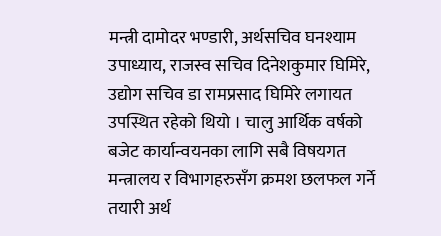मन्त्री दामोदर भण्डारी, अर्थसचिव घनश्याम उपाध्याय, राजस्व सचिव दिनेशकुमार घिमिरे, उद्योग सचिव डा रामप्रसाद घिमिरे लगायत उपस्थित रहेको थियो । चालु आर्थिक वर्षको बजेट कार्यान्वयनका लागि सबै विषयगत मन्त्रालय र विभागहरुसँग क्रमश छलफल गर्ने तयारी अर्थ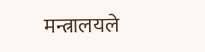मन्त्रालयले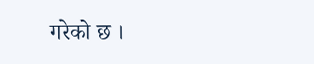गरेको छ ।